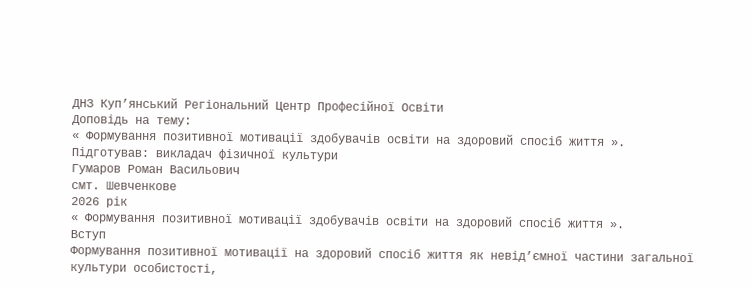ДНЗ Куп’янський Регіональний Центр Професійної Освіти
Доповідь на тему:
« Формування позитивної мотивації здобувачів освіти на здоровий спосіб життя ».
Підготував: викладач фізичної культури
Гумаров Роман Васильович
смт. Шевченкове
2026 рік
« Формування позитивної мотивації здобувачів освіти на здоровий спосіб життя ».
Вступ
Формування позитивної мотивації на здоровий спосіб життя як невід’ємної частини загальної культури особистості,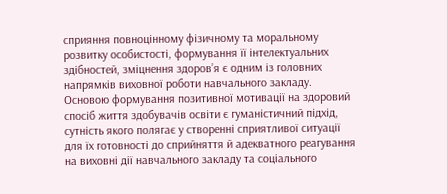сприяння повноцінному фізичному та моральному розвитку особистості, формування її інтелектуальних здібностей, зміцнення здоров’я є одним із головних напрямків виховної роботи навчального закладу.
Основою формування позитивної мотивації на здоровий спосіб життя здобувачів освіти є гуманістичний підхід, сутність якого полягає у створенні сприятливої ситуації для їх готовності до сприйняття й адекватного реагування на виховні дії навчального закладу та соціального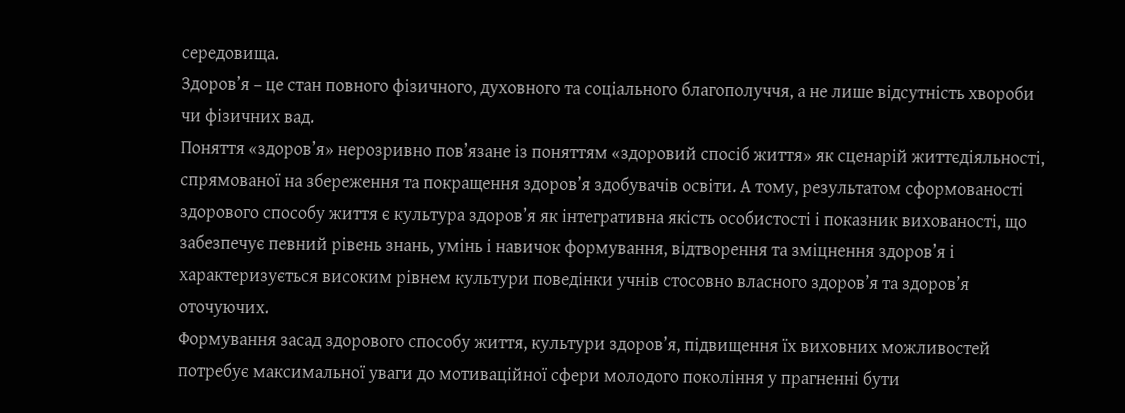середовища.
Здоров’я – це стан повного фізичного, духовного та соціального благополуччя, а не лише відсутність хвороби чи фізичних вад.
Поняття «здоров’я» нерозривно пов’язане із поняттям «здоровий спосіб життя» як сценарій життєдіяльності, спрямованої на збереження та покращення здоров’я здобувачів освіти. А тому, результатом сформованості здорового способу життя є культура здоров’я як інтегративна якість особистості і показник вихованості, що забезпечує певний рівень знань, умінь і навичок формування, відтворення та зміцнення здоров’я і характеризується високим рівнем культури поведінки учнів стосовно власного здоров’я та здоров’я оточуючих.
Формування засад здорового способу життя, культури здоров’я, підвищення їх виховних можливостей потребує максимальної уваги до мотиваційної сфери молодого покоління у прагненні бути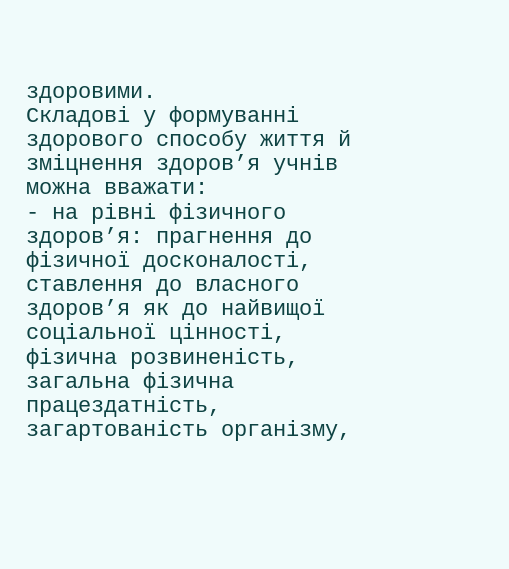здоровими.
Складові у формуванні здорового способу життя й зміцнення здоров’я учнів
можна вважати:
- на рівні фізичного здоров’я: прагнення до фізичної досконалості, ставлення до власного здоров’я як до найвищої соціальної цінності, фізична розвиненість, загальна фізична працездатність, загартованість організму,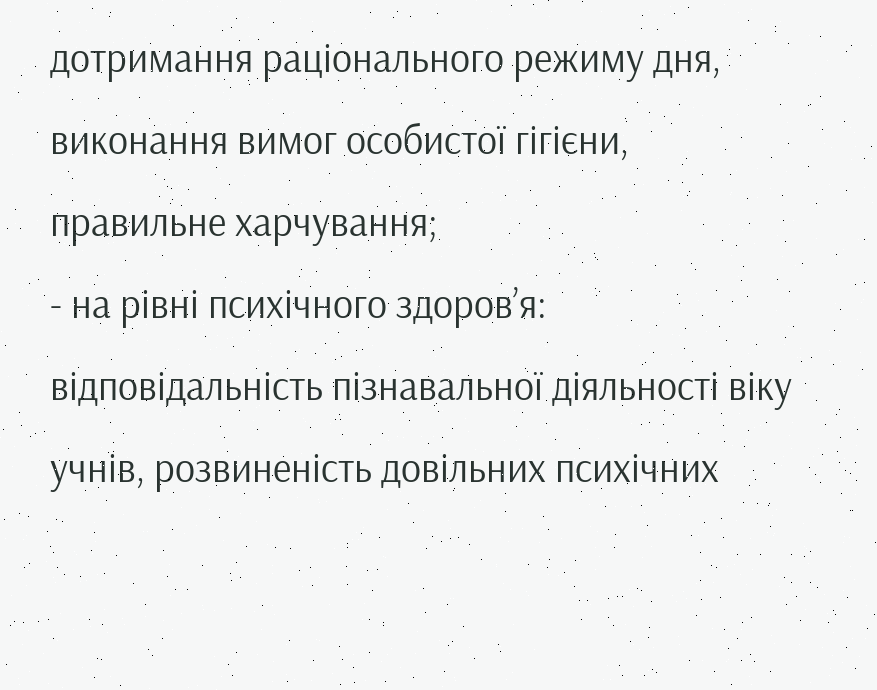дотримання раціонального режиму дня, виконання вимог особистої гігієни,
правильне харчування;
- на рівні психічного здоров’я: відповідальність пізнавальної діяльності віку учнів, розвиненість довільних психічних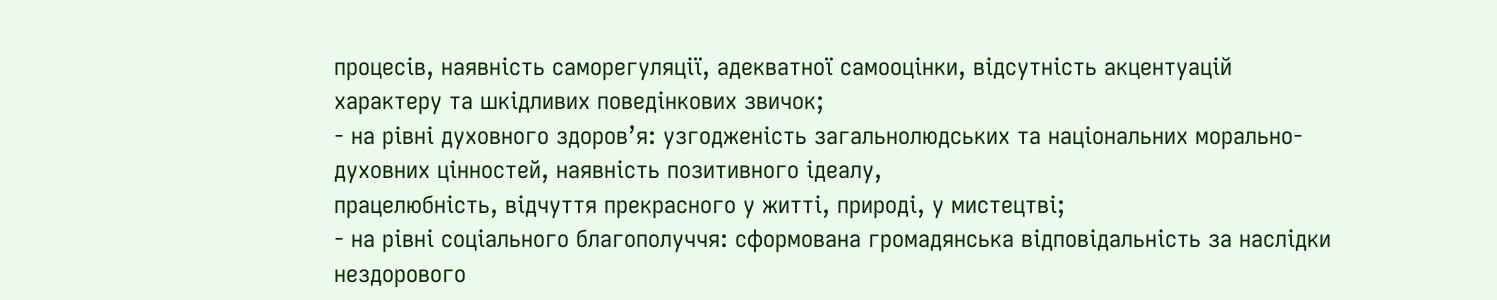процесів, наявність саморегуляції, адекватної самооцінки, відсутність акцентуацій характеру та шкідливих поведінкових звичок;
- на рівні духовного здоров’я: узгодженість загальнолюдських та національних морально-духовних цінностей, наявність позитивного ідеалу,
працелюбність, відчуття прекрасного у житті, природі, у мистецтві;
- на рівні соціального благополуччя: сформована громадянська відповідальність за наслідки нездорового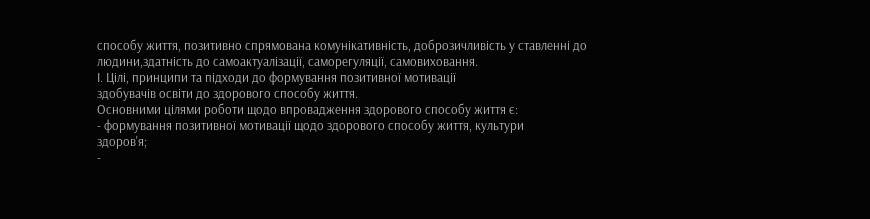способу життя, позитивно спрямована комунікативність, доброзичливість у ставленні до людини,здатність до самоактуалізації, саморегуляції, самовиховання.
І. Цілі, принципи та підходи до формування позитивної мотивації
здобувачів освіти до здорового способу життя.
Основними цілями роботи щодо впровадження здорового способу життя є:
- формування позитивної мотивації щодо здорового способу життя, культури
здоров'я;
-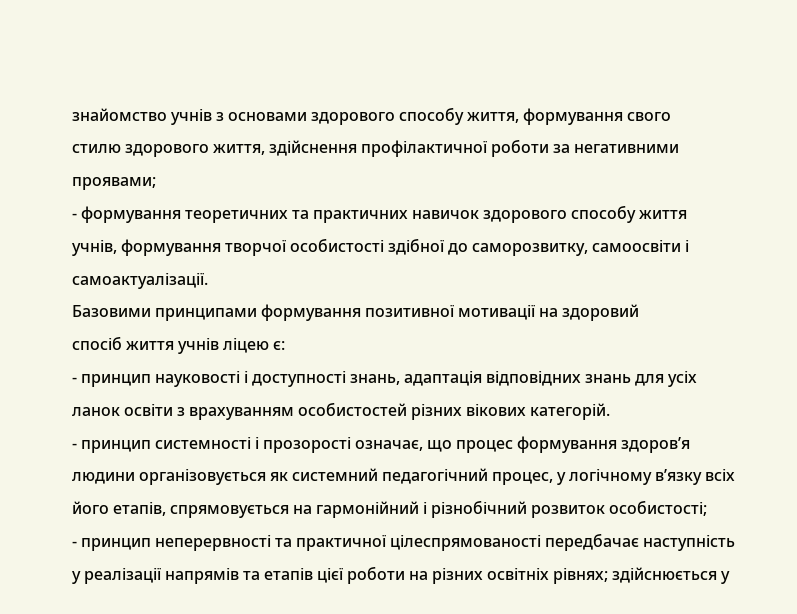знайомство учнів з основами здорового способу життя, формування свого
стилю здорового життя, здійснення профілактичної роботи за негативними
проявами;
- формування теоретичних та практичних навичок здорового способу життя
учнів, формування творчої особистості здібної до саморозвитку, самоосвіти і
самоактуалізації.
Базовими принципами формування позитивної мотивації на здоровий
спосіб життя учнів ліцею є:
- принцип науковості і доступності знань, адаптація відповідних знань для усіх ланок освіти з врахуванням особистостей різних вікових категорій.
- принцип системності і прозорості означає, що процес формування здоров’я людини організовується як системний педагогічний процес, у логічному в’язку всіх його етапів, спрямовується на гармонійний і різнобічний розвиток особистості;
- принцип неперервності та практичної цілеспрямованості передбачає наступність у реалізації напрямів та етапів цієї роботи на різних освітніх рівнях; здійснюється у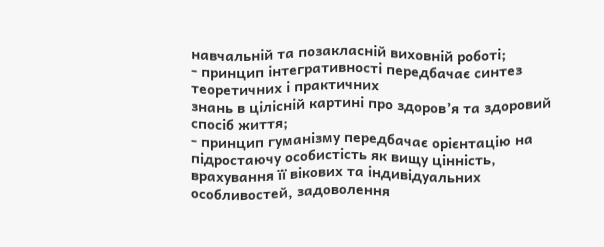навчальній та позакласній виховній роботі;
- принцип інтегративності передбачає синтез теоретичних і практичних
знань в цілісній картині про здоров’я та здоровий спосіб життя;
- принцип гуманізму передбачає орієнтацію на підростаючу особистість як вищу цінність, врахування її вікових та індивідуальних особливостей, задоволення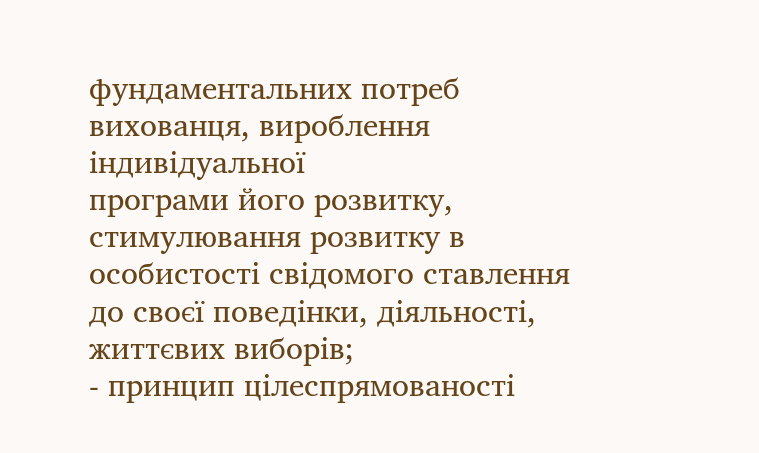фундаментальних потреб вихованця, вироблення індивідуальної
програми його розвитку, стимулювання розвитку в особистості свідомого ставлення до своєї поведінки, діяльності, життєвих виборів;
- принцип цілеспрямованості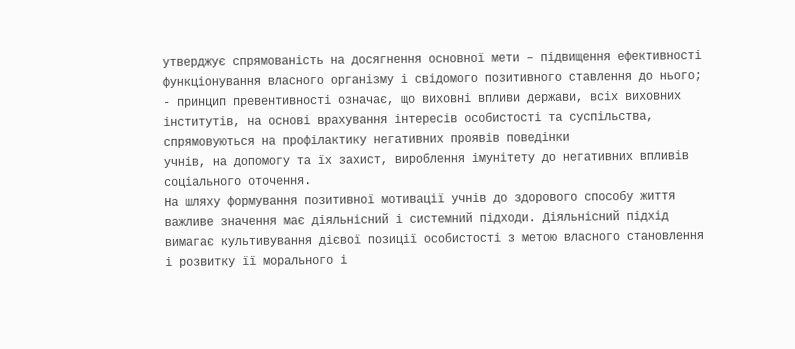утверджує спрямованість на досягнення основної мети – підвищення ефективності функціонування власного організму і свідомого позитивного ставлення до нього;
- принцип превентивності означає, що виховні впливи держави, всіх виховних інститутів, на основі врахування інтересів особистості та суспільства, спрямовуються на профілактику негативних проявів поведінки
учнів, на допомогу та їх захист, вироблення імунітету до негативних впливів
соціального оточення.
На шляху формування позитивної мотивації учнів до здорового способу життя важливе значення має діяльнісний і системний підходи. Діяльнісний підхід вимагає культивування дієвої позиції особистості з метою власного становлення і розвитку її морального і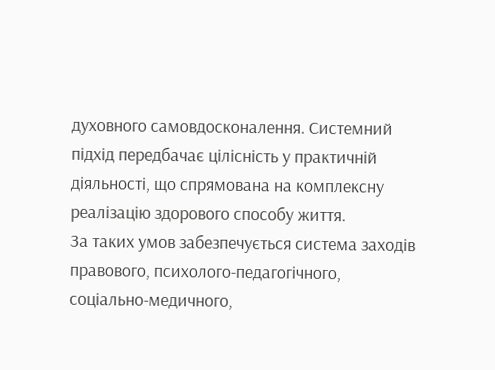духовного самовдосконалення. Системний підхід передбачає цілісність у практичній діяльності, що спрямована на комплексну реалізацію здорового способу життя.
За таких умов забезпечується система заходів правового, психолого-педагогічного, соціально-медичного,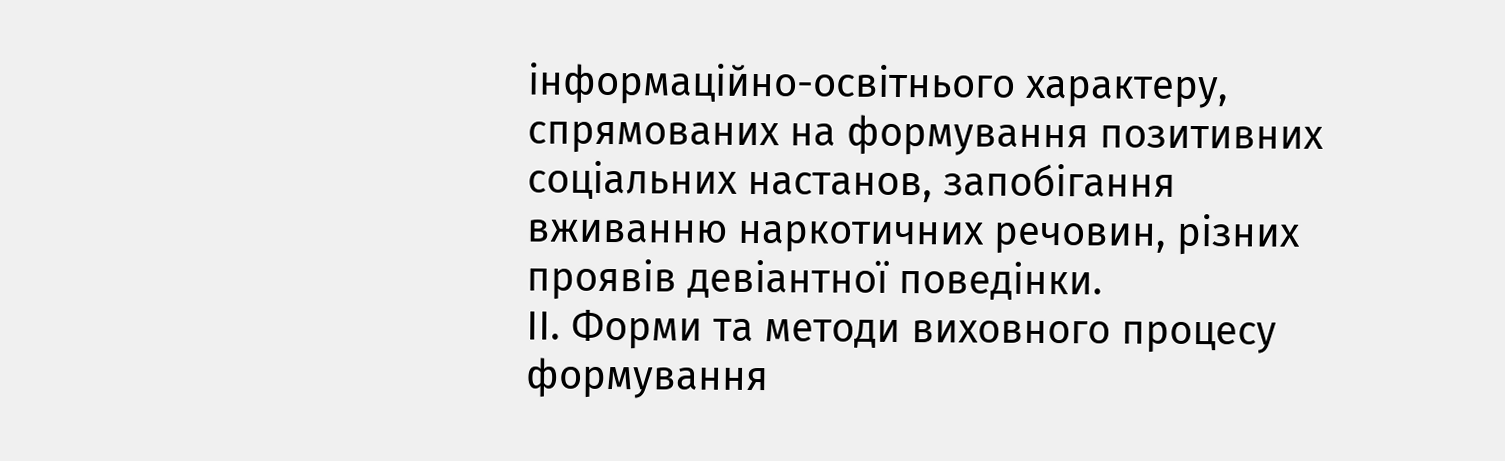інформаційно-освітнього характеру,
спрямованих на формування позитивних соціальних настанов, запобігання
вживанню наркотичних речовин, різних проявів девіантної поведінки.
ІІ. Форми та методи виховного процесу формування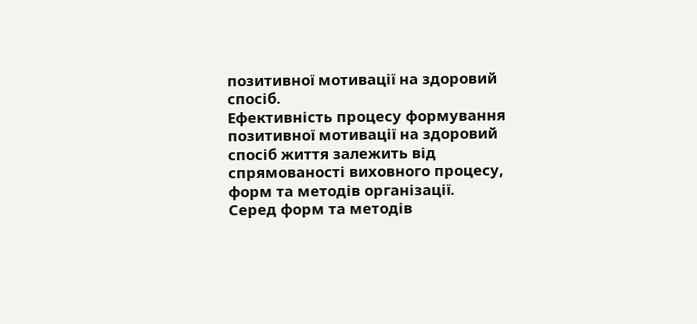позитивної мотивації на здоровий спосіб.
Ефективність процесу формування позитивної мотивації на здоровий спосіб життя залежить від спрямованості виховного процесу, форм та методів організації.
Серед форм та методів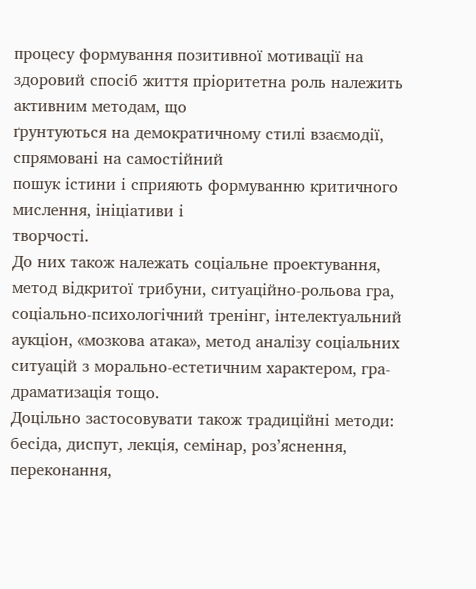процесу формування позитивної мотивації на здоровий спосіб життя пріоритетна роль належить активним методам, що
ґрунтуються на демократичному стилі взаємодії, спрямовані на самостійний
пошук істини і сприяють формуванню критичного мислення, ініціативи і
творчості.
До них також належать соціальне проектування, метод відкритої трибуни, ситуаційно-рольова гра, соціально-психологічний тренінг, інтелектуальний аукціон, «мозкова атака», метод аналізу соціальних ситуацій з морально-естетичним характером, гра-драматизація тощо.
Доцільно застосовувати також традиційні методи: бесіда, диспут, лекція, семінар, роз’яснення, переконання,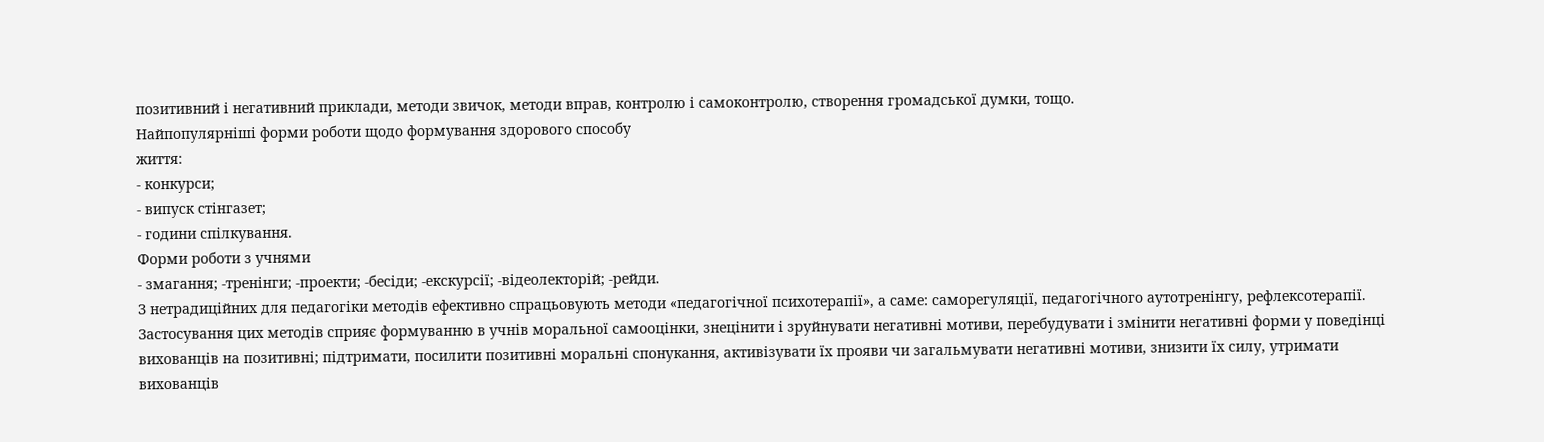позитивний і негативний приклади, методи звичок, методи вправ, контролю і самоконтролю, створення громадської думки, тощо.
Найпопулярніші форми роботи щодо формування здорового способу
життя:
- конкурси;
- випуск стінгазет;
- години спілкування.
Форми роботи з учнями
- змагання; -тренінги; -проекти; -бесіди; -екскурсії; -відеолекторій; -рейди.
З нетрадиційних для педагогіки методів ефективно спрацьовують методи «педагогічної психотерапії», а саме: саморегуляції, педагогічного аутотренінгу, рефлексотерапії.
Застосування цих методів сприяє формуванню в учнів моральної самооцінки, знецінити і зруйнувати негативні мотиви, перебудувати і змінити негативні форми у поведінці вихованців на позитивні; підтримати, посилити позитивні моральні спонукання, активізувати їх прояви чи загальмувати негативні мотиви, знизити їх силу, утримати вихованців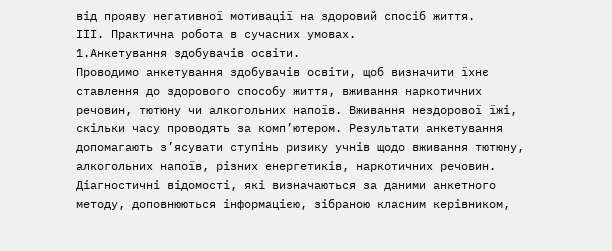від прояву негативної мотивації на здоровий спосіб життя.
ІІІ. Практична робота в сучасних умовах.
1.Анкетування здобувачів освіти.
Проводимо анкетування здобувачів освіти, щоб визначити їхнє ставлення до здорового способу життя, вживання наркотичних речовин, тютюну чи алкогольних напоїв. Вживання нездорової їжі, скільки часу проводять за комп’ютером. Результати анкетування допомагають з’ясувати ступінь ризику учнів щодо вживання тютюну, алкогольних напоїв, різних енергетиків, наркотичних речовин. Діагностичні відомості, які визначаються за даними анкетного методу, доповнюються інформацією, зібраною класним керівником,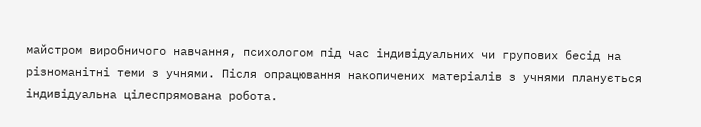майстром виробничого навчання, психологом під час індивідуальних чи групових бесід на різноманітні теми з учнями. Після опрацювання накопичених матеріалів з учнями планується індивідуальна цілеспрямована робота.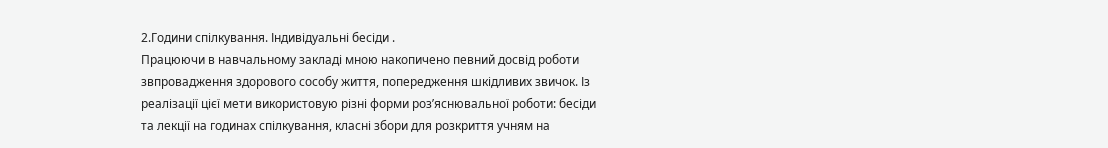2.Години спілкування. Індивідуальні бесіди .
Працюючи в навчальному закладі мною накопичено певний досвід роботи звпровадження здорового сособу життя, попередження шкідливих звичок. Із реалізації цієї мети використовую різні форми роз’яснювальної роботи: бесіди та лекції на годинах спілкування, класні збори для розкриття учням на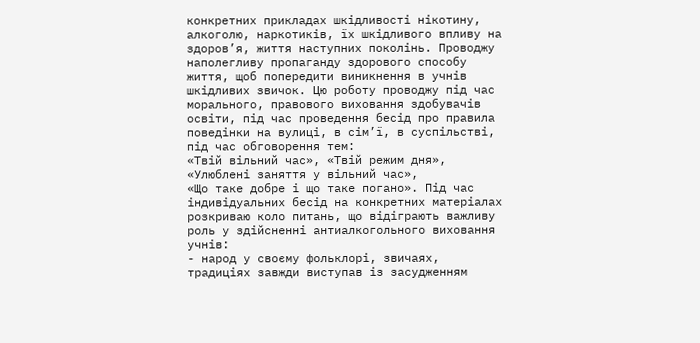конкретних прикладах шкідливості нікотину, алкоголю, наркотиків, їх шкідливого впливу на здоров’я, життя наступних поколінь. Проводжу наполегливу пропаганду здорового способу життя, щоб попередити виникнення в учнів шкідливих звичок. Цю роботу проводжу під час морального, правового виховання здобувачів освіти, під час проведення бесід про правила поведінки на вулиці, в сім’ї, в суспільстві, під час обговорення тем:
«Твій вільний час», «Твій режим дня», «Улюблені заняття у вільний час»,
«Що таке добре і що таке погано». Під час індивідуальних бесід на конкретних матеріалах розкриваю коло питань, що відіграють важливу роль у здійсненні антиалкогольного виховання учнів:
- народ у своєму фольклорі, звичаях, традиціях завжди виступав із засудженням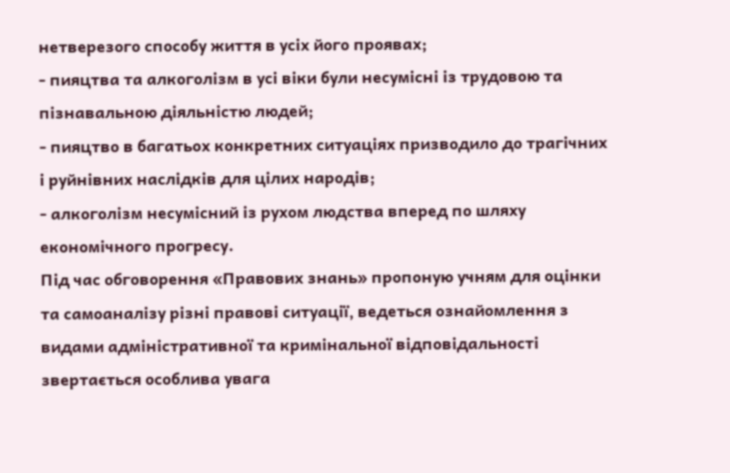нетверезого способу життя в усіх його проявах;
- пияцтва та алкоголізм в усі віки були несумісні із трудовою та пізнавальною діяльністю людей;
- пияцтво в багатьох конкретних ситуаціях призводило до трагічних і руйнівних наслідків для цілих народів;
- алкоголізм несумісний із рухом людства вперед по шляху економічного прогресу.
Під час обговорення «Правових знань» пропоную учням для оцінки та самоаналізу різні правові ситуації, ведеться ознайомлення з видами адміністративної та кримінальної відповідальності звертається особлива увага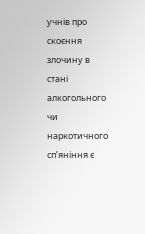учнів про скоєння злочину в стані алкогольного чи наркотичного сп’яніння є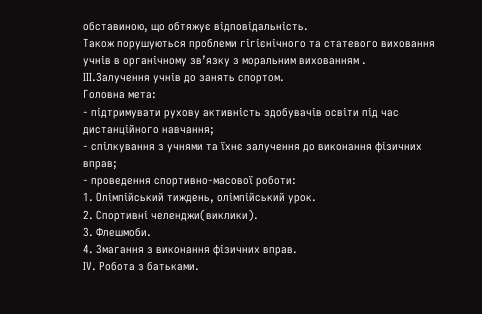обставиною, що обтяжує відповідальність.
Також порушуються проблеми гігієнічного та статевого виховання учнів в органічному зв’язку з моральним вихованням .
ІІІ.Залучення учнів до занять спортом.
Головна мета:
- підтримувати рухову активність здобувачів освіти під час дистанційного навчання;
- спілкування з учнями та їхнє залучення до виконання фізичних вправ;
- проведення спортивно-масової роботи:
1. Олімпійський тиждень, олімпійський урок.
2. Спортивні челенджи(виклики).
3. Флешмоби.
4. Змагання з виконання фізичних вправ.
ІV. Робота з батьками.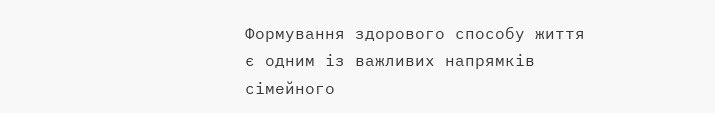Формування здорового способу життя є одним із важливих напрямків сімейного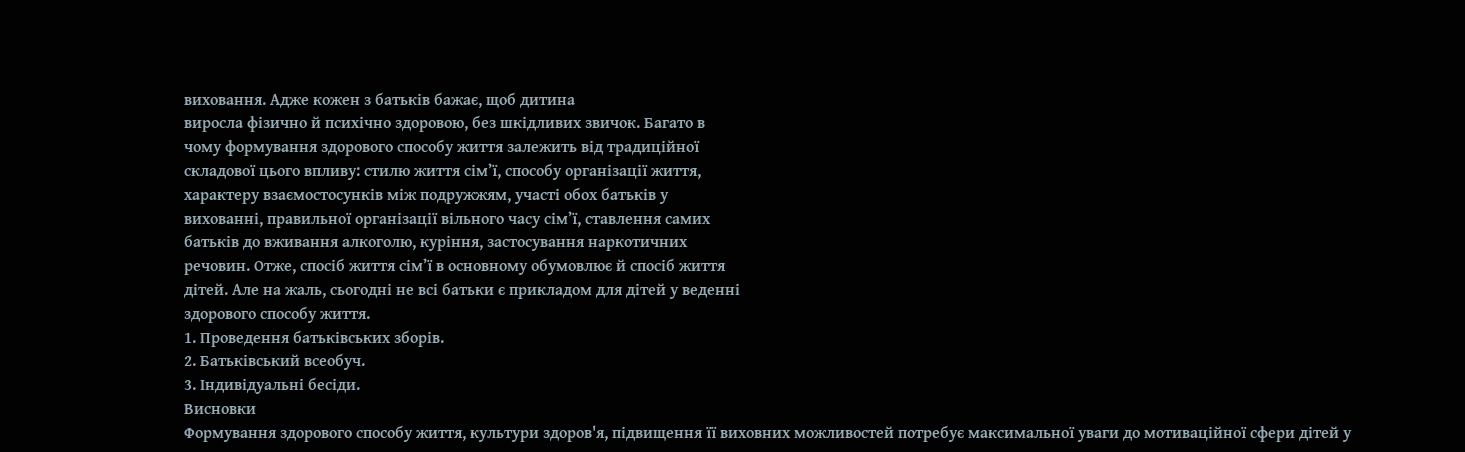виховання. Адже кожен з батьків бажає, щоб дитина
виросла фізично й психічно здоровою, без шкідливих звичок. Багато в
чому формування здорового способу життя залежить від традиційної
складової цього впливу: стилю життя сім’ї, способу організації життя,
характеру взаємостосунків між подружжям, участі обох батьків у
вихованні, правильної організації вільного часу сім’ї, ставлення самих
батьків до вживання алкоголю, куріння, застосування наркотичних
речовин. Отже, спосіб життя сім’ї в основному обумовлює й спосіб життя
дітей. Але на жаль, сьогодні не всі батьки є прикладом для дітей у веденні
здорового способу життя.
1. Проведення батьківських зборів.
2. Батьківський всеобуч.
3. Індивідуальні бесіди.
Висновки
Формування здорового способу життя, культури здоров'я, підвищення її виховних можливостей потребує максимальної уваги до мотиваційної сфери дітей у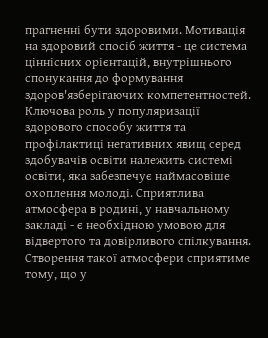прагненні бути здоровими. Мотивація на здоровий спосіб життя - це система ціннісних орієнтацій, внутрішнього спонукання до формування здоров'язберігаючих компетентностей.
Ключова роль у популяризації здорового способу життя та профілактиці негативних явищ серед здобувачів освіти належить системі освіти, яка забезпечує наймасовіше охоплення молоді. Сприятлива атмосфера в родині, у навчальному закладі - є необхідною умовою для відвертого та довірливого спілкування.
Створення такої атмосфери сприятиме тому, що у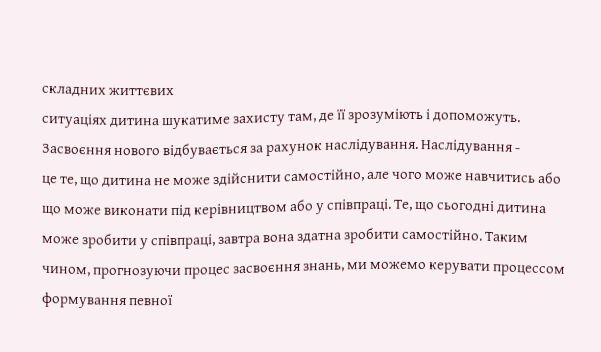складних життєвих
ситуаціях дитина шукатиме захисту там, де її зрозуміють і допоможуть.
Засвоєння нового відбувається за рахунок наслідування. Наслідування -
це те, що дитина не може здійснити самостійно, але чого може навчитись або
що може виконати під керівництвом або у співпраці. Те, що сьогодні дитина
може зробити у співпраці, завтра вона здатна зробити самостійно. Таким
чином, прогнозуючи процес засвоєння знань, ми можемо керувати процессом
формування певної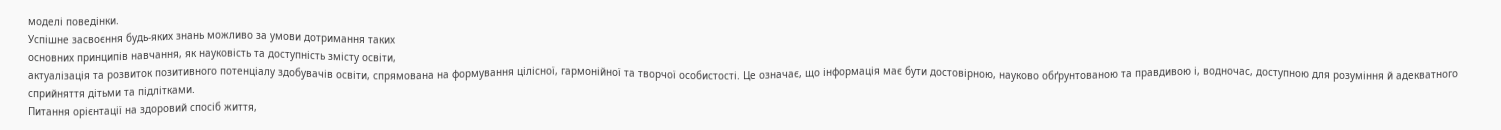моделі поведінки.
Успішне засвоєння будь-яких знань можливо за умови дотримання таких
основних принципів навчання, як науковість та доступність змісту освіти,
актуалізація та розвиток позитивного потенціалу здобувачів освіти, спрямована на формування цілісної, гармонійної та творчої особистості. Це означає, що інформація має бути достовірною, науково обґрунтованою та правдивою і, водночас, доступною для розуміння й адекватного сприйняття дітьми та підлітками.
Питання орієнтації на здоровий спосіб життя,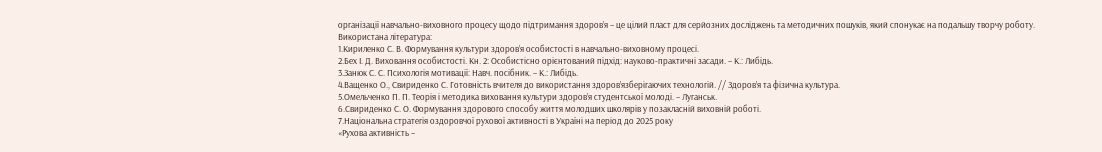організації навчально-виховного процесу щодо підтримання здоров’я – це цілий пласт для серйозних досліджень та методичних пошуків, який спонукає на подальшу творчу роботу.
Використана література:
1.Кириленко С. В. Формування культури здоров’я особистості в навчально-виховному процесі.
2.Бех І. Д. Виховання особистості. Кн. 2: Особистісно орієнтований підхід: науково-практичні засади. – К.: Либідь.
3.Занюк С. С. Психологія мотивації: Навч. посібник. – К.: Либідь.
4.Ващенко О., Свириденко С. Готовність вчителя до використання здоров’язберігаючих технологій. // Здоров’я та фізична культура.
5.Омельченко П. П. Теорія і методика виховання культури здоров’я студентської молоді. – Луганськ.
6.Свириденко С. О. Формування здорового способу життя молодших школярів у позакласній виховній роботі.
7.Національна стратегія оздоровчої рухової активності в Україні на період до 2025 року
«Рухова активність –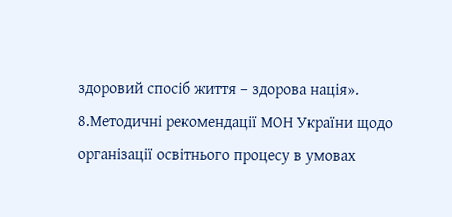здоровий спосіб життя – здорова нація».
8.Методичні рекомендації МОН України щодо організації освітнього процесу в умовах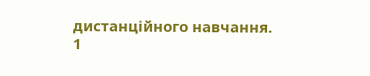дистанційного навчання.
1